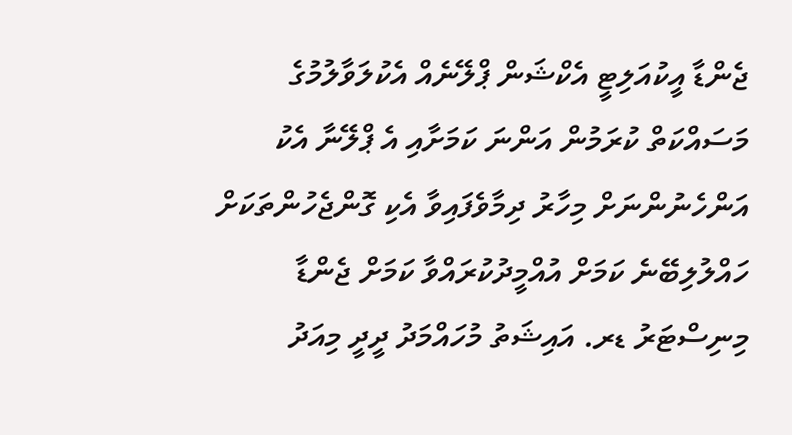ޖެންޑާ އީކުއަލިޓީ އެކްޝަން ޕްލޭނެއް އެކުލަވާލުމުގެ މަސައްކަތް ކުރަމުން އަންނަ ކަމަށާއި އެ ޕްލޭނާ އެކު އަންހެނުންނަށް މިހާރު ދިމާވެފައިވާ އެކި ގޮންޖެހުންތަކަށް ހައްލުލިބޭނެ ކަމަށް އުއްމީދުކުރައްވާ ކަމަށް ޖެންޑާ މިނިސްޓަރު ޑރ. އައިޝަތު މުހައްމަދު ދީދީ މިއަދު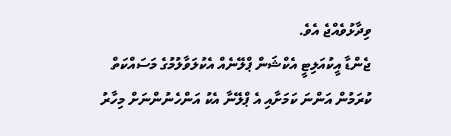ވިދާޅުވެއްޖެ އެވެ.
ޖެންޑާ އީކުއަލިޓީ އެކްޝަން ޕްލޭނެއް އެކުލަވާލުމުގެ މަސައްކަތް ކުރަމުން އަންނަ ކަމަށާއި އެ ޕްލޭނާ އެކު އަންހެނުންނަށް މިހާރު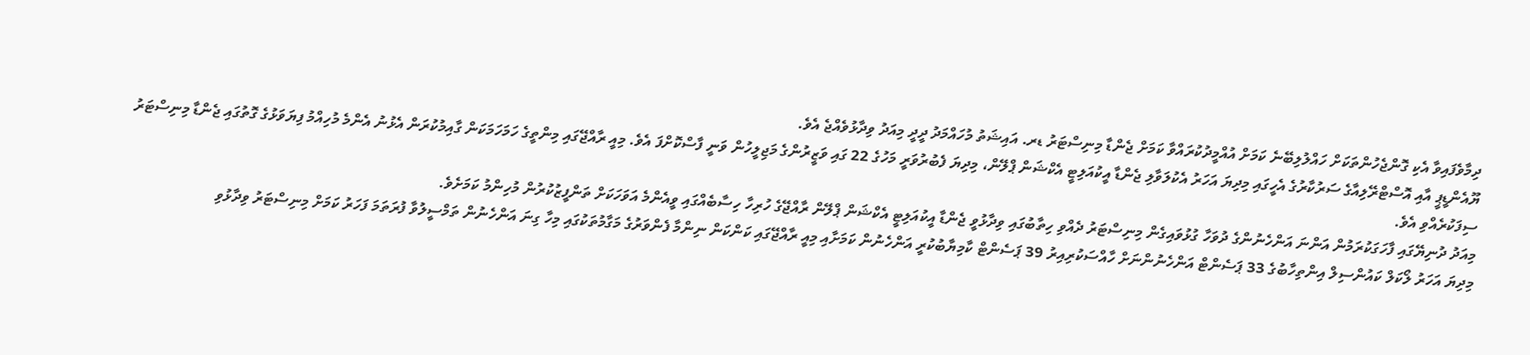ދިމާވެފައިވާ އެކި ގޮންޖެހުންތަކަށް ހައްލުލިބޭނެ ކަމަށް އުއްމީދުކުރައްވާ ކަމަށް ޖެންޑާ މިނިސްޓަރު ޑރ. އައިޝަތު މުހައްމަދު ދީދީ މިއަދު ވިދާޅުވެއްޖެ އެވެ.
ޔޫއެންޑީޕީ އާއި އޮސްޓްރޭލިއާގެ ސަރުކާރުގެ އެހީގައި މިދިޔަ އަހަރު އެކުލަވާލި ޖެންޑާ އީކުއަލިޓީ އެކްޝަން ޕްލޭން، މިދިޔަ ފެބުރުވަރީ މަހުގެ 22 ގައި ވަޒީރުންގެ މަޖިލީހުން ވަނީ ފާސްކޮށްފަ އެވެ. މިއީ ރާއްޖޭގައި މިންތީގެ ހަމަހަމަކަން ގާއިމުކުރަން އެޅުނު އެންމެ މުހިއްމު ފިޔަވަޅުގެ ގޮތުގައި ޖެންޑާ މިނިސްޓަރު ސިފަކުރެއްވި އެވެ.
މިއަދު ދުނިޔޭގައި ފާހަގަކުރަމުން އަންނަ އަންހެނުންގެ ދުވަހާ ގުޅުވައިގެން މިނިސްޓަރު ދެއްވި ހިތާބުގައި ވިދާޅުވީ ޖެންޑާ އީކުއަލިޓީ އެކްޝަން ޕްލޭން ރާއްޖޭގެ ހުރިހާ ހިސާބެއްގައި ވީއެންމެ އަވަހަކަށް ތަންފީޒުކުރުން މުހިންމު ކަމަށެވެ.
މިދިޔަ އަހަރު ލޯކަލް ކައުންސިލް އިންތިހާބުގެ 33 ޕަސެންޓް އަންހެނުންނަށް ހާއްސަކުރިއިރު 39 ޕަސެންޓް ކާމިޔާބުކުރީ އަންހެނުން ކަމަށާއި މިއީ ރާއްޖޭގައި ކަންކަން ނިންމާ ފެންވަރުގެ މަގާމުތަކުގައި މިހާ ގިނަ އަންހެނުން ތަމްސީލުވާ ފުރަތަމަ ފަހަރު ކަމަށް މިނިސްޓަރު ވިދާޅުވި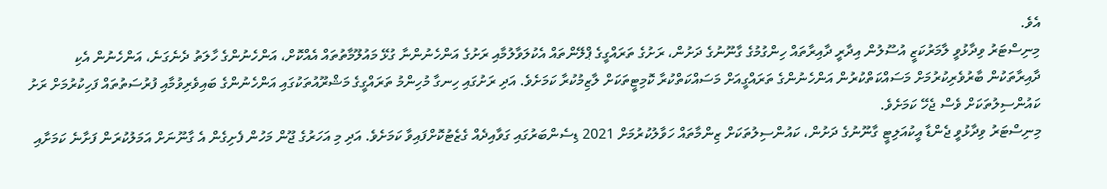އެވެ.
މިނިސްޓަރު ވިދާޅުވީ ލާމަރުކަޒީ އުސޫލުން އިދާރީ ދާއިރާތައް ހިންގުމުގެ ގާނޫނުގެ ދަށުން، ރަށުގެ ތަރައްގީގެ ޕްލޭންތައް އެކުލަވާލުމާއި ރަށުގެ އަންހެނުންނާ ގުޅޭ މައުލޫމާތުތައް އެއްކޮށް، އަންހެނުންގެ ހާލަތު ދެނެގަނެ، އަންހެނުން އެކި ދާއިރާތަކުން ބާރުވެރިކުރުމަށް މަސައްކަތްކުރުން އަންހެނުންގެ ތަރައްގީއަށް މަސައްކަތްކުރާ ކޮމިޓީތަކަށް ލާޒިމުކުރާ ކަމަށެވެ. އަދި ރަށުގައި ހިނގާ މުހިންމު ތަރައްގީގެ މަޝްރޫއުތަކުގައި އަންހެނުންގެ ބައިވެރިވުމާއި ފުރުސަތުތައް ފަހިކުރުމަށް ރަށު ކައުންސިލުތަކަށް ވެސް ޖެހޭ ކަމަށެވެ.
މިނިސްޓަރު ވިދާޅުވީ ޖެންޑާ އީކުއަލިޓީ ގާނޫނުގެ ދަށުން، ކައުންސިލުތަކަށް ޒިންމާތައް ހަވާލުކުރުމަށް 2021 ޑިސެންބަރުގައި ގަވާއިދެއް ގެޒެޓުކޮށްފައިވާ ކަމަށެވެ. އަދި މި އަހަރުގެ ޖޫން މަހުން ފެށިގެން އެ ގާނޫނަށް އަމަލުކުރަން ފަށާނެ ކަމަށާއި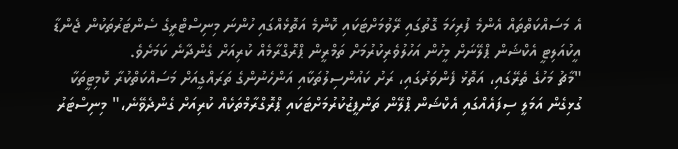އެ މަސައްކަތްތައް އެންމެ ފުރިހަމަ ގޮތުގައި ރޭވުމަށްޓަކައި ކޮންމެ އަތޮޅެއްގައި ހުންނަ މިނިސްޓްރީގެ ސެންޓަރުތަކުން ޖެންޑާ އީކުއަލިޓީ އެކްޝަން ޕްލޭނަށް މީހުން އަހުލުވެރިކުރުމަށް ތަމްރީން ޕްރޮގްރާމެއް ކުރިއަށް ގެންދާނެ ކަމަށެވެ.
"މާޗު މަހުގެ ތެރޭގައި، އަތޮޅު ފެންވަރުގައި، ރަށު ކައުންސިލުތަކާއި އަންހެނުންގެ ތަރައްގީއަށް މަސައްކަތްކުރާ ކޮމިޓީތަކާ ގުޅިގެން އަމަލީ ސިފައެއްގައި އެކްޝަން ޕްލޭން ތަންފީޒުކުރުމަށްޓަކައި ޕްރޮގްރާމްތަކެއް ކުރިއަށް ގެންދެވޭނެ،" މިނިސްޓަރު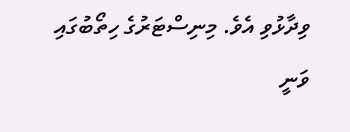ވިދާޅުވި އެވެ. މިނިސްޓަރުގެ ހިތޯބުގައި ވަނީ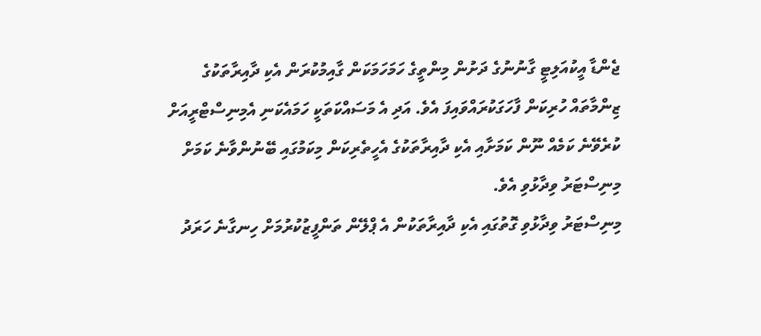ޖެންޑާ އީކުއަލިޓީ ގާނުނުގެ ދަށުން މިންތީގެ ހަމަހަމަކަން ގާއިމުކުރަން އެކި ދާއިރާތަކުގެ ޒިންމާތައް ހުރިކަން ފާހަގަކުރައްވައިފަ އެވެ. އަދި އެ މަސައްކަތަކީ ހަމައެކަނި އެމިނިސްޓްރީއަށް ކުރެވޭނެ ކަމެއް ނޫން ކަމަށާއި އެކި ދާއިރާތަކުގެ އެހީތެރިކަން މިކަމުގައި ބޭނުންވާނެ ކަމަށް މިނިސްޓަރު ވިދާޅުވި އެވެ.
މިނިސްޓަރު ވިދާޅުވި ގޮތުގައި އެކި ދާއިރާތަކުން އެ ޕްލޭން ތަންފީޒުކުރުމަށް ހިނގާނެ ހަރަދު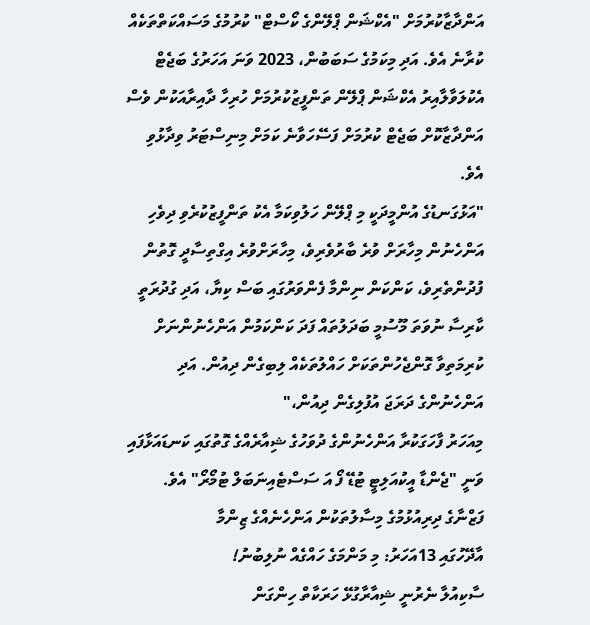އަންދާޒާކުރުމަށް "އެކްޝަން ޕްލޭންގެ ކޯސްޓް" ކުރުމުގެ މަސައްކަތްތަކެއް ކުރާނެ އެވެ. އަދި މިކަމުގެ ސަބަބުން، 2023 ވަނަ އަހަރުގެ ބަޖެޓް އެކުލަވާލާއިރު އެކްޝަން ޕްލޭން ތަންފީޒުކުރުމަށް ހުރިހާ ދާއިރާއަކުން ވެސް އަންދާޒާކޮށް ބަޖެޓް ކުރުމަށް ފަސޭހަވާނެ ކަމަށް މިނިސްޓަރު ވިދާޅުވި އެވެ.
"އަޅުގަނޑުގެ އުންމީދަކީ މި ޕްލޭން ހަލުވިކަމާ އެކު ތަންފީޒުކުރެވި ދިވެހި އަންހެނުން މިހާރަށް ވުރެ ބާރުވެރިވެ، މިހާރަށްވުރެ އިގްތިސާދީ ގޮތުން ފުދުންތެރިވެ، ކަންކަން ނިންމާ ފެންވަރުގައި ބަސް ކިޔާ، އަދި ގުދުރަތީ ކާރިސާ ނުވަތަ މޫސުމީ ބަދަލުތައް ފަދަ ކަންކަމުން އަންހެނުންނަށް ކުރިމަތިވާ ގޮންޖެހުންތަކަށް ހައްލުތަކެއް ލިބިގެން ދިއުން. އަދި އަންހެނުންގެ ދަރަޖަ އުފުލިގެން ދިއުން،"
މިއަހަރު ފާހަގަކުރާ އަންހެނުންގެ ދުވަހުގެ ޝިއާރެއްގެ ގޮތުގައި ކަނޑައަޅާފައި ވަނީ "ޖެންޑާ އީކުއަލިޓީ ޓުޑޭ ފޯ އަ ސަސްޓެއިނަބަލް ޓުމޯރޯ" އެވެ.
ފަޒްނާގެ ދިރިއުޅުމުގެ މިސާލުތަކުން އަންހެނެއްގެ ޒިންމާ
އާދޭހުގައި 13އަހަރު: މި މަންމަގެ ހައްގެއް ނުލިބުނު!
ސާކިއުލާ ނެރުނީ ޝިއާރާގުޅޭ ހަރަކާތް ހިންގަން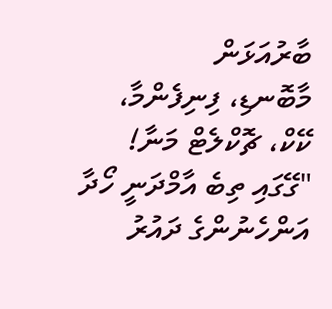ބާރުއަޅަން
މާބޮނޑި، ފިނިފެންމާ، ކޭކް، ޗޮކްލެޓް މަނާ!
"ގޭގައި ތިބެ އާމްދަނީ ހޯދާ އަންހެނުންގެ ދައުރު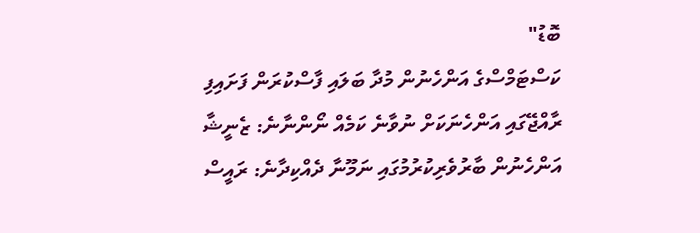ބޮޑު"
ކަސްޓަމްސްގެ އަންހެނުން މުދާ ބަލައި ފާސްކުރަން ފަށައިފި
ރާއްޖޭގައި އަންހެނަކަށް ނުވާނެ ކަމެއް ނޯންނާނެ: ޒެނީޝާ
އަންހެނުން ބާރުވެރިކުރުމުގައި ނަމޫނާ ދެއްކިދާނެ: ރައީސް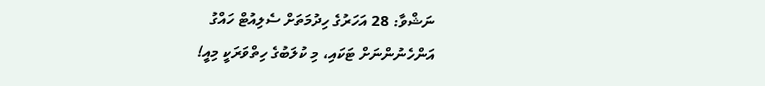ނަޝްވާ: 28 އަހަރުގެ ހިދުމަތަށް ސެލިއުޓް ހައްގު
އަންހެނުންނަށް ޓަކައި، މި ކުލަބުގެ ހިތްވަރަކީ މިއީ!